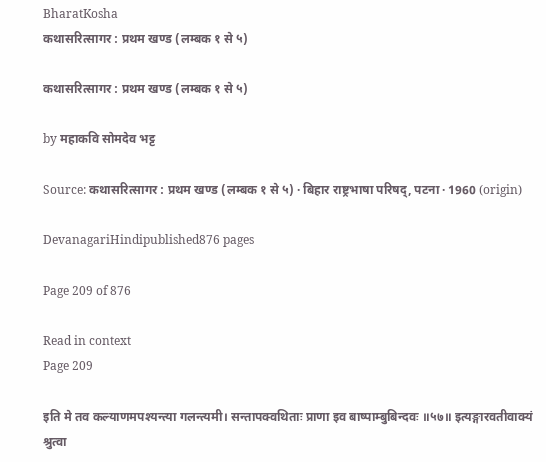BharatKosha
कथासरित्सागर : प्रथम खण्ड (लम्बक १ से ५)

कथासरित्सागर : प्रथम खण्ड (लम्बक १ से ५)

by महाकवि सोमदेव भट्ट

Source: कथासरित्सागर : प्रथम खण्ड (लम्बक १ से ५) · बिहार राष्ट्रभाषा परिषद्, पटना · 1960 (origin)

DevanagariHindipublished876 pages

Page 209 of 876

Read in context
Page 209

इति मे तव कल्याणमपश्यन्त्या गलन्त्यमी। सन्तापक्वथिताः प्राणा इव बाष्पाम्बुबिन्दवः ॥५७॥ इत्यङ्गारवतीवाक्यं श्रुत्वा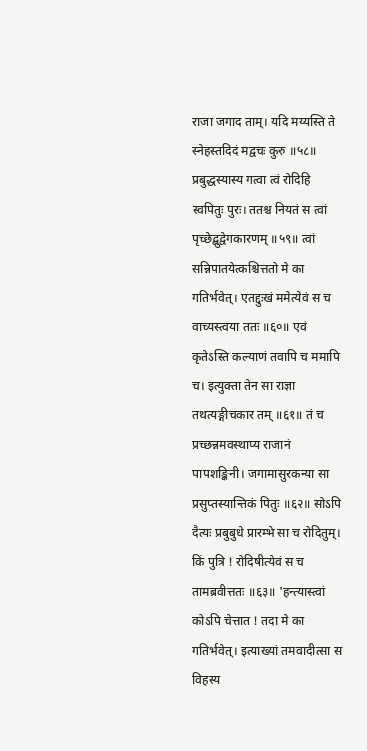राजा जगाद ताम्। यदि मय्यस्ति ते स्नेहस्तदिदं मद्वचः कुरु ॥५८॥ प्रबुद्धस्यास्य गत्वा त्वं रोदिहि स्वपितुः पुरः। ततश्च नियतं स त्वां पृच्छेद्बुद्वेगकारणम् ॥५९॥ त्वां सन्निपातयेत्कश्चित्ततो मे का गतिर्भवेत्। एतद्दुःखं ममेत्येवं स च वाच्यस्त्वया ततः ॥६०॥ एवं कृतेऽस्ति कल्याणं तवापि च ममापि च। इत्युक्ता तेन सा राज्ञा तथत्यङ्गीचकार तम् ॥६१॥ तं च प्रच्छन्नमवस्थाप्य राजानं पापशङ्किनी। जगामासुरकन्या सा प्रसुप्तस्यान्तिकं पितुः ॥६२॥ सोऽपि दैत्यः प्रबुबुधे प्रारम्भे सा च रोदितुम्। किं पुत्रि ! रोदिषीत्येवं स च तामब्रवीत्ततः ॥६३॥ 'हन्त्यास्त्वां कोऽपि चेत्तात ! तदा मे का गतिर्भवेत्। इत्याख्यां तमवादीत्सा स विहस्य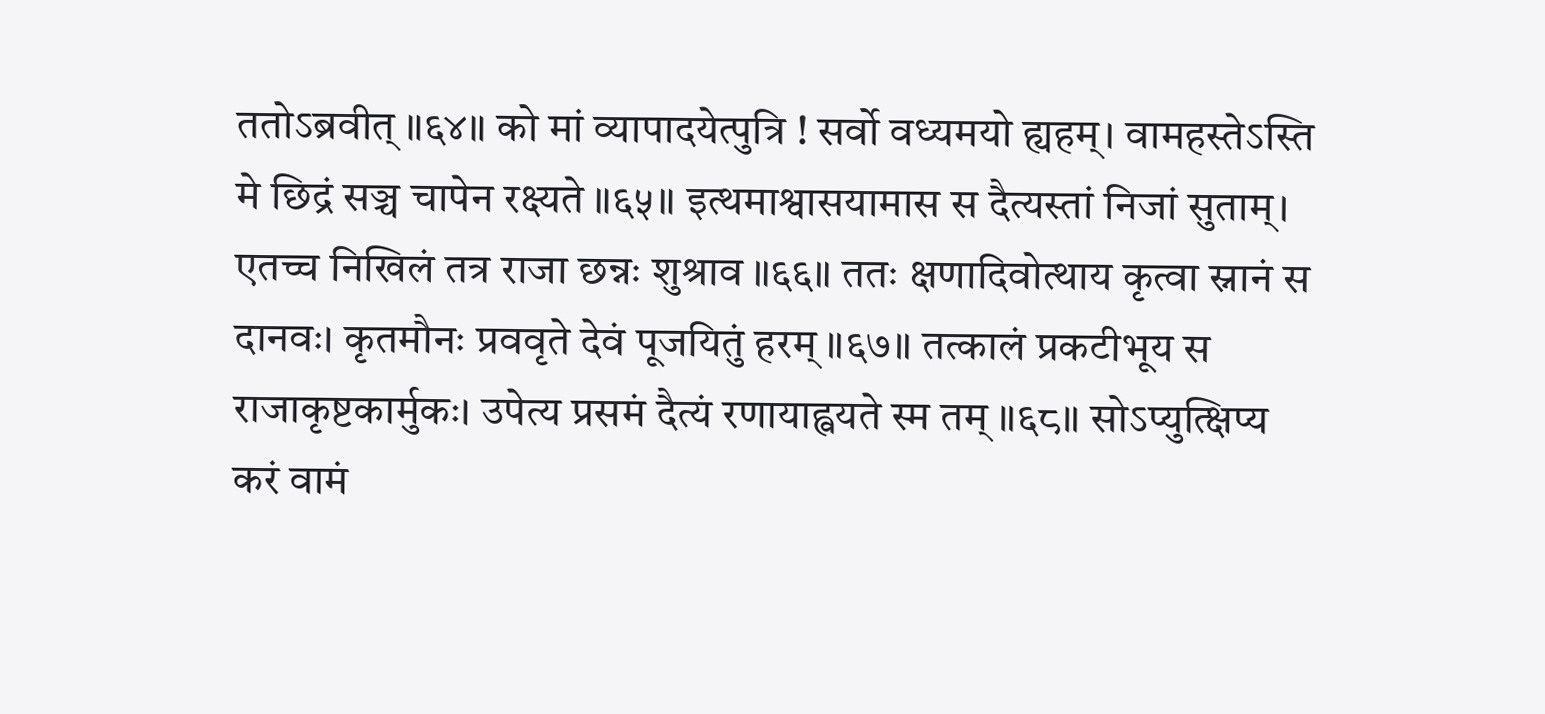ततोऽब्रवीत् ॥६४॥ को मां व्यापादयेत्पुत्रि ! सर्वो वध्यमयो ह्यहम्। वामहस्तेऽस्ति मे छिद्रं सञ्च चापेन रक्ष्यते ॥६५॥ इत्थमाश्वासयामास स दैत्यस्तां निजां सुताम्। एतच्च निखिलं तत्र राजा छन्नः शुश्राव ॥६६॥ ततः क्षणादिवोत्थाय कृत्वा स्नानं स दानवः। कृतमौनः प्रववृते देवं पूजयितुं हरम् ॥६७॥ तत्कालं प्रकटीभूय स राजाकृष्टकार्मुकः। उपेत्य प्रसमं दैत्यं रणायाह्वयते स्म तम् ॥६८॥ सोऽप्युत्क्षिप्य करं वामं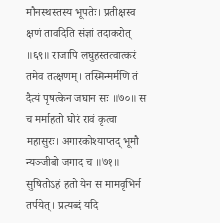मौनस्थस्तस्य भूपतेः। प्रतीक्षस्व क्षणं तावदिति संज्ञां तदाकरोत् ॥६९॥ राजापि लघुहस्तत्वात्करं तमेव तत्क्षणम्। तस्मिन्मर्मणि तं दैत्यं पृषत्केन जघान सः ॥७०॥ स च मर्माहतो घोरं रावं कृत्वा महासुरः। अगारकोश्याप्तद् भूमौ न्यञ्जीबो जगाद च ॥७१॥ सुषितोऽहं हतो येन स मामवृभिर्न तर्पयेत्। प्रत्यब्दं यदि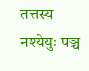तत्तस्य नश्येयुः पञ्च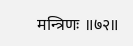मन्त्रिणः ॥७२॥